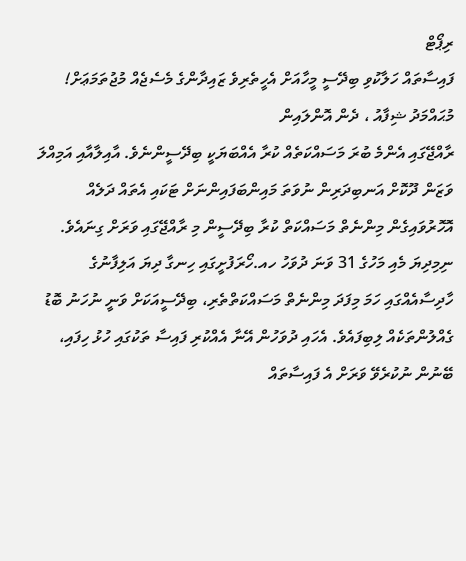ރިޕޯޓް
ފައިސާތައް ހަލާކުވި ބިދޭސީ މީހާއަށް އެހީތެރިވެ ޒައިދާންގެ މެސެޖެއް މުޖުތަމަޢަށް!
މުޙައްމަދު ޝިފާއު ، ދެން އޮންލައިން
ރާއްޖޭގައި އެންމެ ބުރަ މަސައްކަތެއް ކުރާ އެއްބަޔަކީ ބިދޭސީންނެވެ. އާއިލާއާއި އަމިއްލަ ވަޒަން ދޫކޮށް އަނބިދަރިން ނުވަތަ މައިންބަފައިންނަށް ޓަކައި އެތައް ދަލެއް އޮހޮރުވައިގެން މިންނެތް މަސައްކަތް ކުރާ ބިދޭސީން މި ރާއްޖޭގައި ވަރަށް ގިނައެވެ.
ނިމިދިޔަ މެއި މަހުގެ 31 ވަނަ ދުވަހު ހއ.ހޯރަފުށީގައި ހިނގާ ދިޔަ އަލިފާނުގެ ހާދިސާއެއްގައި ހަމަ މިފަދަ މިންނެތް މަސައްކަތްތެރި، ބިދޭސީއަކަށް ވަނީ ނުހަނު ބޮޑު ގެއްލުންތަކެއް ލިބިފައެވެ. އެހައި ދުވަހުން އޭނާ އެއްކުރި ފައިސާ ތަކުގައި ހުޅު ހިފައި، ބޭނުން ނުކުރެވޭ ވަރަށް އެ ފައިސާތައް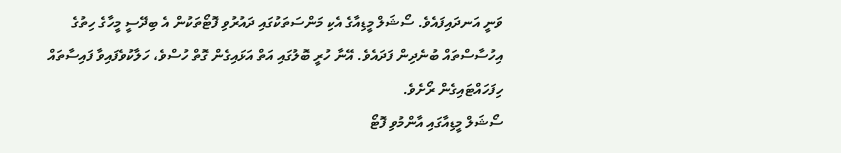ވަނީ އަނދައިފައެވެ. ސޯޝަލް މީޑިއާގެ އެކި މަންސަތަކުގައި ދައުރުވި ފޮޓޯތަކުން އެ ބިދޭސީ މީހާގެ ހިތުގެ އިހުސާސްތައް ބުނެދިން ފަދައެވެ. އޭނާ ހުރީ ބޮލުގައި އަތް އަޅައިގެން ގޮތް ހުސްވެ، ހަލާކުވެފައިވާ ފައިސާތައް ހިފަހައްޓައިގެން ރޯށެވެ.
ސޯޝަލް މީޑިއާގައި އާންމުވި ފޮޓޯ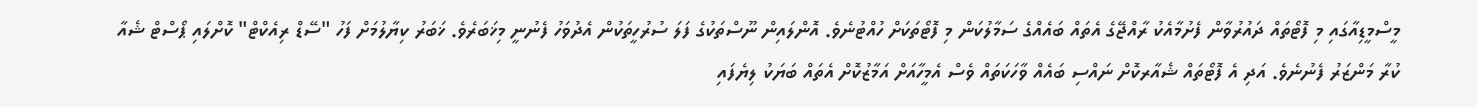މީސްމީޑިއާގައި މި ފޮޓޯތައް ދައުރުވާން ފެށުމާއެކު ރާއްޖޭގެ އެތައް ބައެއްގެ ސަމާލުކަން މި ފޮޓޯތަކަށް ހުއްޓުނެވެ. އޮންލައިން ނޫސްތަކުގެ ފަލަ ސުރުހީތަކުން އެދުވަހު ފެނުނީ މިޚަބަރެވެ. ޚަބަރު ކިޔާލުމަށް ފަހު "ސޭޑް ރިއެކްޓް" ކޮށްލައި ޕޯސްޓް ޝެއާ ކުރާ މަންޒަރު ފެނުނެވެ. އަދި އެ ފޮޓޯތައް ޝެއާރކޮށް ނައްސި ބައެއް ވާހަކަތައް ވެސް އެމީހާއަށް އަމާޒުކޮށް އެތައް ބަޔަކު ލިޔެފައި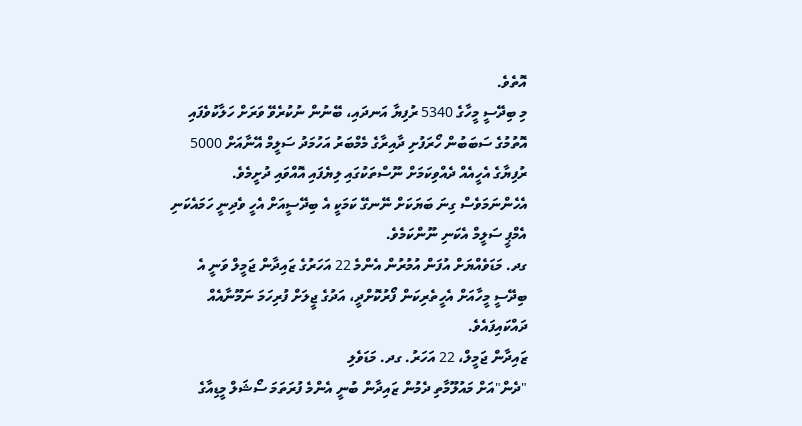އޮތެވެ.
މި ބިދޭސީ މީހާގެ 5340 ރުފިޔާ އަނދައި، ބޭނުން ނުކުރެވޭ ވަރަށް ހަލާކުވެފައި އޮތުމުގެ ސަބަބުން ހޯރަފުށި ދާއިރާގެ މެމްބަރު އަހުމަދު ސަލީމް އޭނާއަށް 5000 ރުފިޔާގެ އެހީއެއް ދެއްވިކަމަށް ނޫސްތަކުގައި ލިޔެފައި އޮއްވައި ދުށީމެވެ. އެހެންނަމަވެސް ގިނަ ބަޔަކަށް ނޭނގޭ ކަމަކީ އެ ބިދޭސީއަށް އެހީ ވެދިނީ ހަމައެކަނި އެމްޕީ ސަލީމް އެކަނި ނޫންކަމެވެ.
ގދ. މަޑަވެއްޔަށް އުފަން އުމުރުން އެންމެ 22 އަހަރުގެ ޒައިދާން ޖަމީލް ވަނީ އެ ބިދޭސީ މީހާއަށް އެހީތެރިކަން ފޯރުކޮށްދީ، އަދުގެ ޖީލަށް ފުރިހަމަ ނަމޫނާއެއް ދައްކައިފައެވެ.
ޒައިދާން ޖަމީލް، 22 އަހަރު. ގދ. މަޑަވެލި
"ދެން"އަށް މައުލޫމާތި ދެމުން ޒައިދާން ބުނީ އެންމެ ފުރަތަމަ ސޯޝަލް މީޑިއާގެ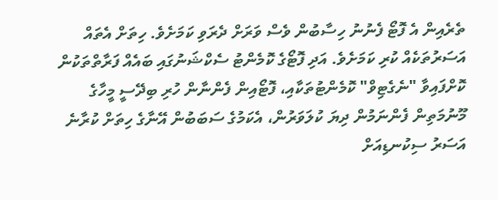ތެރެއިން އެ ފޮޓޯ ފެނުނު ހިސާބުން ވެސް ވަރަށް ދެރަވި ކަމަށެވެ. ހިތަށް އެތައް އަސަރުތަކެއް ކުރި ކަމަށެވެ. އަދި ފޮޓޯގެ ކޮމެންޓު ސެކްޝަނުގައި ބައެއް ފަރާތްތަކުން ކޮށްފައިވާ "ނެގެޓިވް" ކޮމެންޓުތަކާއި، ފޮޓޯއިން ފެންނާން ހުރި ބިދޭސީ މީހާގެ މޫނުމަތިން ފެންނަމުން ދިޔަ ކުލަވަރުން، އެކަމުގެ ސަބަބުން އޭނާގެ ހިތަށް ކުރާނެ އަސަރު ސިކުނޑިއަށް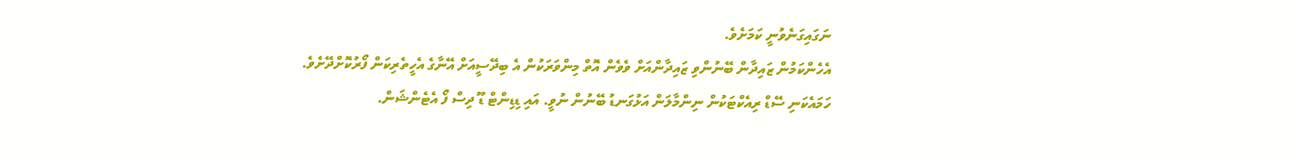ނަގައިގަނެވުނީ ކަމަށެވެ.
އެހެންކަމުން ޒައިދާން ބޭނުންވި ޒައިދާންއަށް ވެވެން އޮތް މިންވަރަކުން އެ ބިދޭސީއަށް އޭނާގެ އެހީތެރިކަން ފޯރުކޮށްދޭށެވެ.
ހަމައެކަނި ސޭޑް ރިއެކްޓަކުން ނިންމާލަން އަޅުގަނޑު ބޭނުން ނުވީ. އައި ޑިޑިންޓް ޑޫ ދިސް ފޯ އެޓެންޝަން.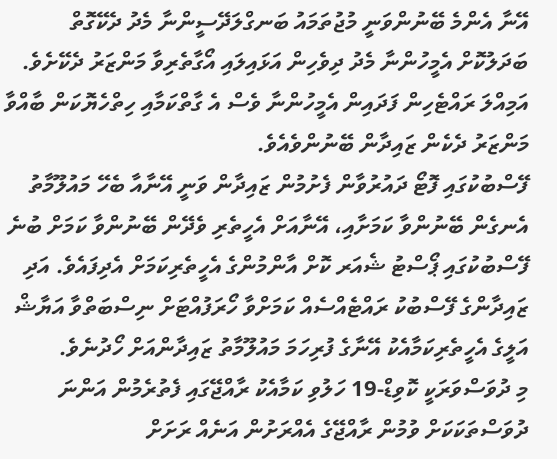އޭނާ އެންމެ ބޭނުންވަނީ މުޖުތަމައު ބަނގްލަދޭސީންނާ މެދު ދެކޭގޮތް ބަދަލުކޮށް އެމީހުންނާ މެދު ދިވެހިން އަޅައިލައި އޯގާތެރިވާ މަންޒަރު ދެކޭށެވެ. އަމިއްލަ ރައްޓެހިން ފަދައިން އެމީހުންނާ ވެސް އެ ގާތްކަމާއި ހިތްހެޔޮކަން ބާއްވާ މަންޒަރު ދެކެން ޒައިދާން ބޭނުންވެއެވެ.
ފޭސްބުކުގައި ފޮޓޯ ދައުރުވާން ފެށުމުން ޒައިދާން ވަނީ އޭނާއާ ބެހޭ މައުލޫމާތު އެނގެން ބޭނުންވާ ކަމަށާއި، އޭނާއަށް އެހީތެރި ވެދޭން ބޭނުންވާ ކަމަށް ބުނެ ފޭސްބުކުގައި ޕޯސްޓު ޝެއަރ ކޮށް އާންމުންގެ އެހީތެރިކަމަށް އެދިފައެވެ. އަދި ޒައިދާންގެ ފޭސްބުކު ރައްޓެއްސެއް ކަމަށްވާ ހޯރަފުއްޓަށް ނިސްބަތްވާ އަޔާޝް އަލީގެ އެހީތެރިކަމާއެކު އޭނާގެ ފުރިހަމަ މައުލޫމާތު ޒައިދާންއަށް ހޯދުނެވެ.
މި ދުވަސްވަރަކީ ކޮވިޑް-19 ހަލުވި ކަމާއެކު ރާއްޖޭގައި ފެތުރެމުން އަންނަ ދުވަސްތަކަކަށް ވުމުން ރާއްޖޭގެ އެއްރަށުން އަނެއް ރަށަށް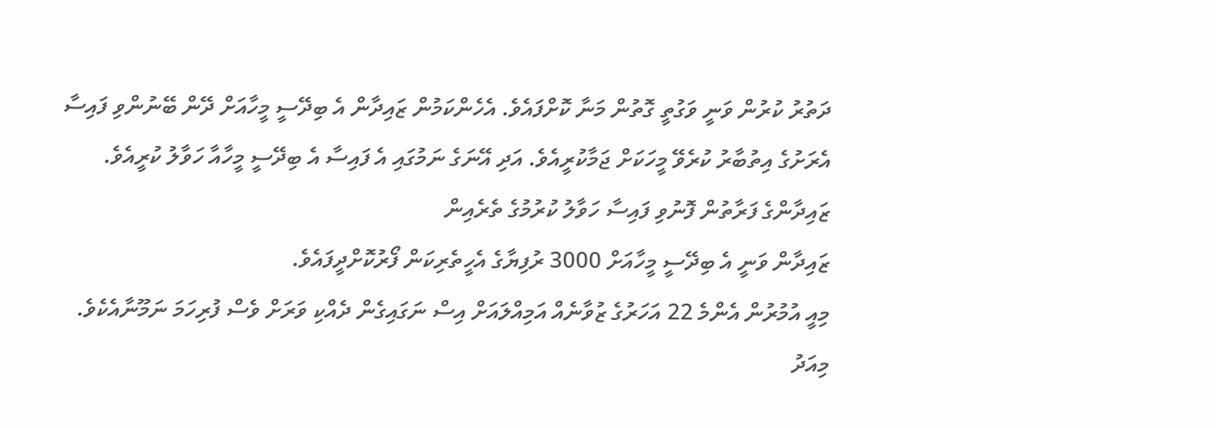ދަތުރު ކުރުން ވަނީ ވަގުތީ ގޮތުން މަނާ ކޮށްފައެވެ. އެހެންކަމުން ޒައިދާން އެ ބިދޭސީ މީހާއަށް ދޭން ބޭނުންވި ފައިސާ އެރަށުގެ އިތުބާރު ކުރެވޭ މީހަކަށް ޖަމާކުރީއެވެ. އަދި އޭނަގެ ނަމުގައި އެ ފައިސާ އެ ބިދޭސީ މީހާއާ ހަވާލު ކުރީއެވެ.
ޒައިދާންގެ ފަރާތުން ފޮނުވި ފައިސާ ހަވާލު ކުރުމުގެ ތެރެއިން
ޒައިދާން ވަނީ އެ ބިދޭސީ މީހާއަށް 3000 ރުފިޔާގެ އެހީތެރިކަން ފޯރުކޮށްދީފައެވެ.
މިއީ އުމުރުން އެންމެ 22 އަހަރުގެ ޒުވާނެއް އަމިއްލައަށް އިސް ނަގައިގެން ދެއްކި ވަރަށް ވެސް ފުރިހަމަ ނަމޫނާއެކެވެ. މިއަދު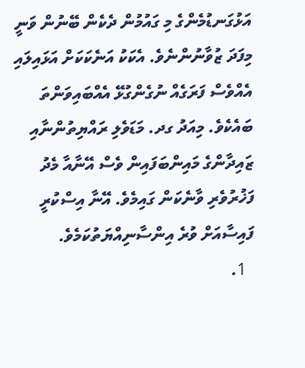އަޅުގަނޑުމެންގެ މި ގައުމުން ދެކެން ބޭނުން ވަނީ މިފަދަ ޒުވާނުންނެވެ. އެކަކު އަނެކަކަށް އަޅައިލައި އެއްވެސް ފަރަގެއް ނުގެންގުޅޭ އެއްބައިވަންތަ ބައެކެވެ. މިއަދު ގދ. މަޑަވެލި ރައްޔިތުންނާއި ޒައިދާންގެ މައިންބަފައިން ވެސް އޭނާއާ މެދު ފަޚުރުވެރި ވާނެކަން ގައިމެވެ. އޭނާ އިސްކުރީ ފައިސާއަށް ވުރެ އިންސާނިއްޔަތުކަމެވެ.
  1.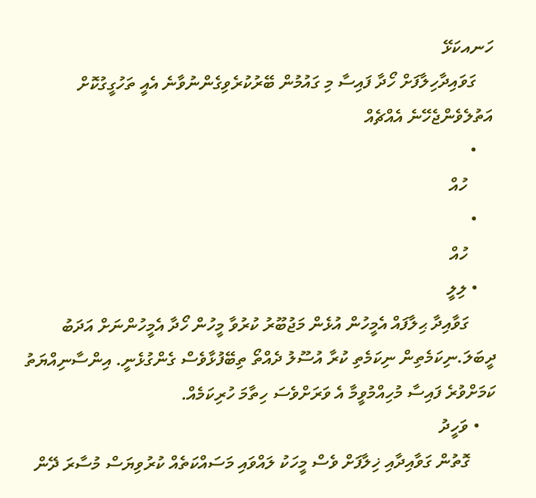ހަނއކަޅޭ
    ގަވައިދާހިލާފަށް ހޯދާ ފައިސާ މި ގައުމުން ބޭރުކުރެވިގެންނުވާނެ އެއީ ތަހުގީގުކޮށް އަތުލެވެންޖެހޭނެ އެއްޗެއް
    •
      ހުއް
    •
      ހުއް
    • ލިލީ
      ގަވާއިދާ ޙިލާފައް އެމީހުން އުޅެން މަޖުބޫރު ކުރުވާ މީހުން ހޯދާ އެމީހުންނަށް އަދަބު ދީބަލަ.ނިކަމެތިން ނިކަމެތި ކުރާ އުސޫލު ދެއްތޯ ތިބޭފުޅާވެސް ގެންގުޅެނީ. އިންސާނިއްޔަތު ކަމަށްވުރެ ފައިސާ މުހިއްމުވީމާ އެ ވަރަށްވެސަ ހިތާމަ ހުރިކަމެއް.
    • ވަހީދު
      ގޮތުން ގަވާއިދާއި ޚިލާފަށް ވެސް މީހަކު ލައްވައި މަސައްކަތެއް ކުރުވިޔަސް މުސާރަ ދޭން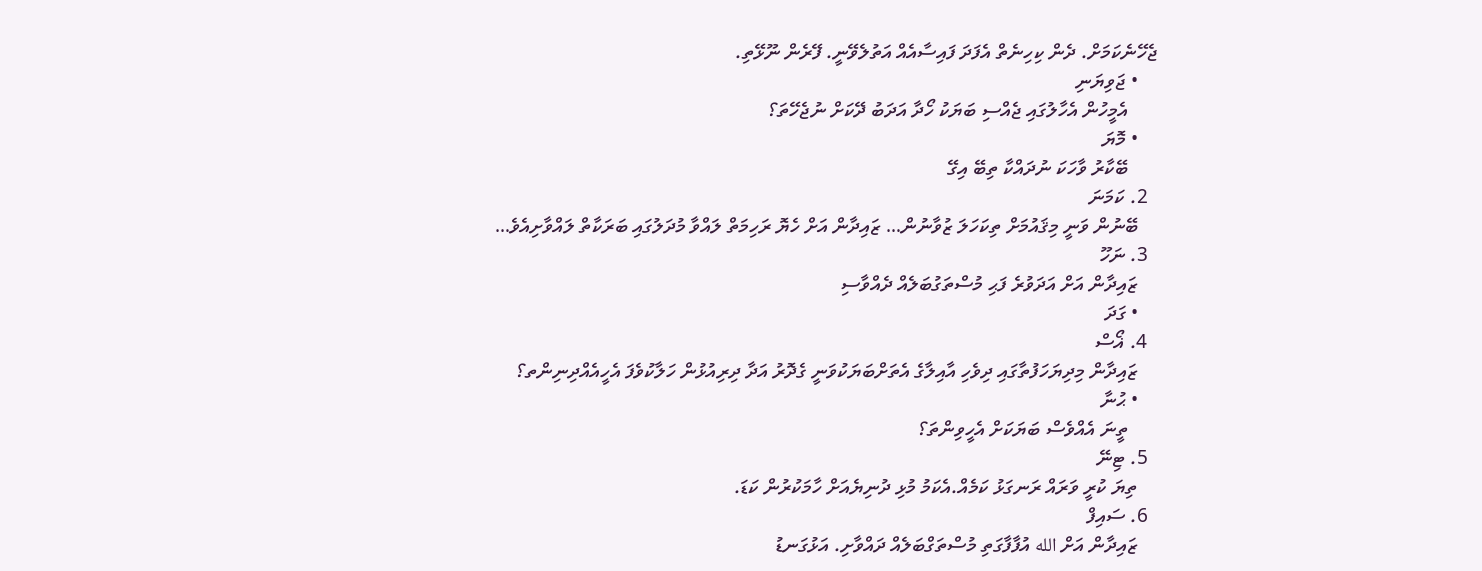ޖެހޭނެކަމަށް. ދެން ކިހިނެތް އެފަދަ ފައިސާއެއް އަތުލެވޭނީ. ފޭރެން ނޫޅޭތި.
    • ޖަވިޔަނި
      އެމީހުން އެހާލުގައި ޖެއްސި ބަޔަކު ހޯދާ އަދަބު ދޭކަށް ނުޖެހޭތަ؟
    • މޮޔަ
      ބޭކާރު ވާހަކަ ނުދައްކާ ތިބޭ އިގޭ
  2. ކަމަނަ
    ބޭނުން ވަނީ މިޤައުމަށް ތިކަހަލަ ޒުވާނުން… ޒައިދާން އަށް ހެޔޮ ރަހިމަތް ލައްވާ މުދަލުގައި ބަރަކާތް ލައްވާށިއެވެ…
  3. ނަހޫ
    ޒައިދާން އަށް އަދަވުރެ ފަޙި މުސްތަގުބަލެއް ދެއްވާސި
    • ގަދަ
  4. ޣޯސް
    ޒައިދާން މިދިޔަހަފުތާގައި ދިވެހި އާއިލާގެ އެތަށްބަޔަކުވަނީ ގެދޮރު އަދާ ދިރިއުޅުން ހަލާކުވެފަ އެހީއެއްދިނިންތ؟
    • ޙުނާ
      ތީނަ އެއްވެސް ބަޔަކަށް އެހީވިންތަ؟
  5. ޓިނޭ
    ތިޔަ ކުރީ ވަރައް ރަނގަޅު ކަމެއް.އެކަމު މުޅި ދުނިޔެއަށް ހާމަކުރުން ކަޑަ.
  6. ސައިފް
    ޒައިދާން އަށް الله އުފާފާގަތި މުސްތަގްބަލެއް ދައްވާށި. އަޅުގަނޑު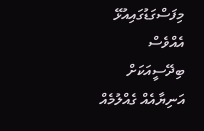މިފަސްގަޑުގައިއުޅޭ އެއްވެސް ބިދޭސީއަކަށް އަނިޔާއެއް ގެއްލުމެއް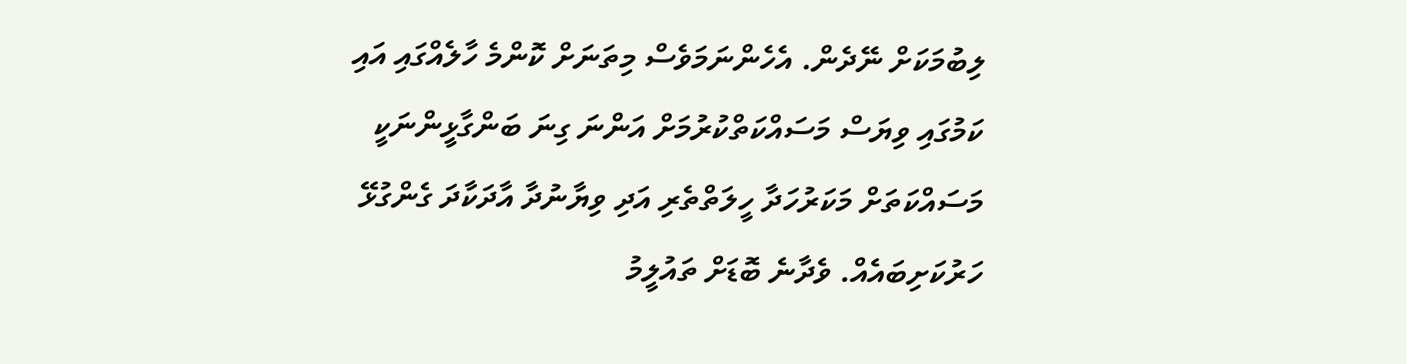ލިބުމަކަށް ނޭދެން. އެހެންނަމަވެސް މިތަނަށް ކޮންމެ ހާލެއްގައި އައި ކަމުގައި ވިޔަސް މަސައްކަތްކުރުމަށް އަންނަ ގިނަ ބަންގާޅީންނަކީ މަސައްކަތަށް މަކަރުހަދާ ހީލަތްތެރި އަދި ވިޔާނުދާ އާދަކާދަ ގެންގުޅޭ ހަރުކަށިބައެއް. ވެދާނެ ބޮޑަށް ތައުލީމު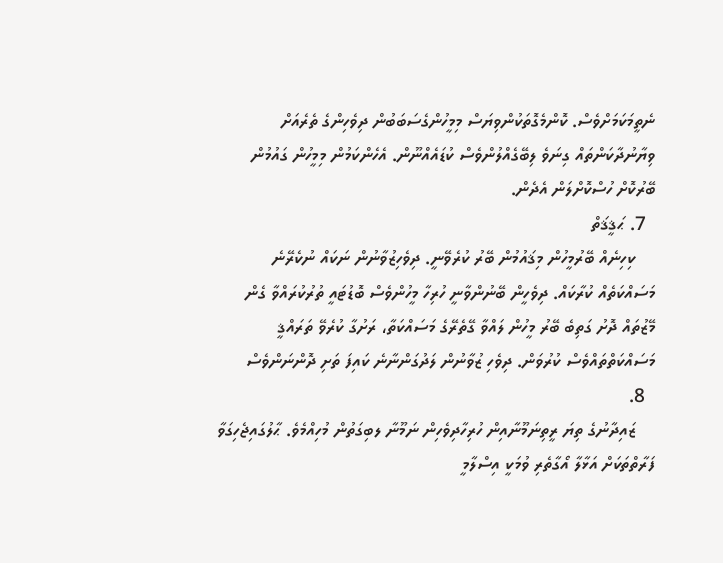ނެތީމަކަމަށްވެސް. ކޮންމެގޮތަކުންވިޔަސް މިމީހުންގެސަބަބުން ދިވެހިންގެ ތެރެއަށް ވިޔާނުދާކަންތައް ގިނަވެ ލިބޭގެއްލުންވެސް ކުޑައެއްނޫން. އެހެންކަމުން މިމީހުން ގައުމުން ބޭރުކޮށް ހުސްކޮށްލަން އެދެން.
  7. ޙަޤީޤަތް
    ކިހިނެއް ބޭރުމީހުން މިޤައުމުން ބޭރު ކުރެވޭނީ. ދިވެހިޒުވާނުން ނަކައް ނުކެރޭނެ މަސައްކަތެއް ކުރާކައް. ދިވެހީން ބޭނުންވާނީ ހުރިހާ މީހުންވެސް ބޮޑުޓައީ ތުރުކުރައްވާ ގެން މޭޒުތައް ދޮށު ގަތިބެ ބޭރު މީހުން ލައްވާ ގޭތެރޭގެ މަސައްކަތާ، ރަށުގާ ކުރެވޭ ތަރައްޤީ މަސައްކަތްތައްވެސް ކުރުވަން. ދިވެހި ޒުވާނުން ލަދުގަންނާނެ ކައިފަ ތަށި ދޮންނަންވެސް
  8.
    ޒައިދާނުގެ ތިޔަ ރީތިނަމޫނާއިން ހުރިހާދިވެހިން ނަމޫނާ ލބިގަތުން މުހިއްމެވެ. ޙާލުގައިޖެހިގަވާ ފަރާތްތަކަށް އަޅާލާ އޯގާތެރި ވުމަކީ އިސްލާމީ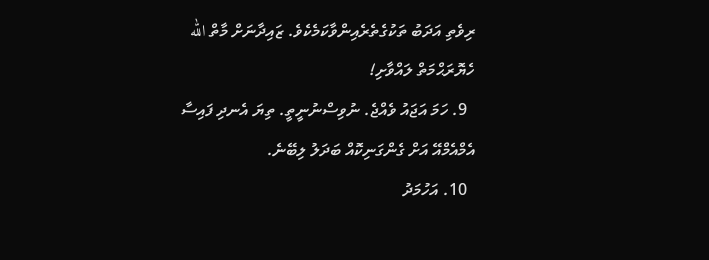ރިވެތި އަދަބު ތަކުގެތެރެއިންވާކަމެކެވެ. ޒައިދާނަށް މާތް الله ހެޔޮރަޙްމަތް ލައްވާށި!
  9. ހަމަ އަޖައު ވެއްޖެ. ނުވިސްނުނީތީ. ތިޔަ އެނދި ފައިސާ އެމްއެމްއޭ އަށް ގެންގަނިކޮއް ބަދަލު ލިބޭނެ.
  10. އަހުމަދު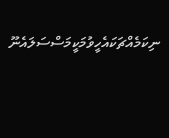ނިކަމެއްޗަކައެހީވުމަކީމަސްސަލައެނޫ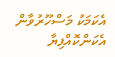އެކަމަކު މަސްހޫރުވާން އެކަންކޮއްފިޔާ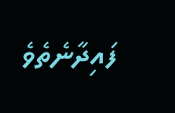ފައިދާނެތެވެ